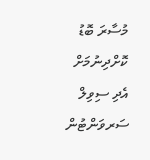މުސާރަ ބޮޑު ކޮށްދިނުމަށް އެދި ސިވިލް ސަރވަންޓުން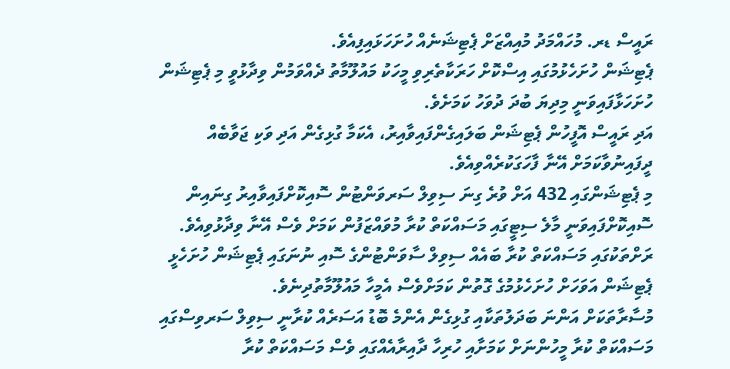ރައީސް ޑރ. މުހައްމަދު މުއިއްޒަށް ޕެޓިޝަނެއް ހުށަހަޅައިފިއެވެ.
ޕެޓިޝަން ހުށަހެޅުމުގައި އިސްކޮށް ހަރަކާތެރިވި މީހަކު މައުލޫމާތު ދެއްވަމުން ވިދާޅުވީ މި ޕެޓިޝަން ހުށަހަޅާފައިވަނީ މިދިޔަ ބުދަ ދުވަހު ކަމަށެވެ.
އަދި ރައީސް އޮފީހުން ޕެޓިޝަން ބަލައިގެންފައިވާއިރު، އެކަމާ ގުޅިގެން އަދި ވަކި ޖަވާބެއް ދީފައިނުވާކަމަށް އޭނާ ފާހަގަކުރެއްވިއެވެ.
މި ޕެޓިޝަންގައި 432 އަށް ވުރެ ގިނަ ސިވިލް ސަރވަންޓުން ސޮއިކޮށްފައިވާއިރު ގިނައިން ސޮއިކޮށްފައިވަނީ މާލެ ސިޓީގައި މަސައްކަތް ކުރާ މުވައްޒަފުން ކަމަށް ވެސް އޭނާ ވިދާޅުވިއެވެ.
ރަށްތަކުގައި މަސައްކަތް ކުރާ ބައެއް ސިވިލް ސާވަންޓުންގެ ސޮއި ނުނަގައި ޕެޓިޝަން ހުށަހެޅީ ޕެޓިޝަން އަވަހަށް ހުށަހެޅުމުގެ ގޮތުން ކަމަށްވެސް އެމީހާ މައުލޫމާތުދިނެވެ.
މުސާރާތަކަށް އަންނަ ބަދަލުތަކާއި ގުޅިގެން އެންމެ ބޮޑު އަސަރެއް ކުރާނީ ސިވިލް ސަރވިސްގައި މަސައްކަތް ކުރާ މީހުންނަށް ކަމަށާއި ހުރިހާ ދާއިރާއެއްގައި ވެސް މަސައްކަތް ކުރާ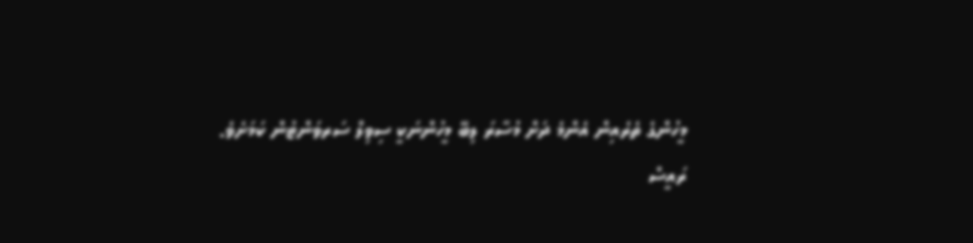މީހުންގެ ތެރެއިން އެންމެ ދަށް މުސާރަ ލިބޭ މީހުންނަކީ ސިވިލް ސަރވަންޓުން ކަމަށެވެ.
ރައީސް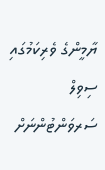ޔާމީންގެ ވެރިކަމުގައި ސިވިލް ސަރވަންޓުންނަށް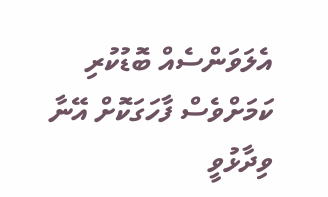އެލަވަންސެއް ބޮޑުކުރި ކަމަށްވެސް ފާހަގަކޮށް އޭނާ ވިދާޅުވީ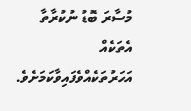މުސާރަ ބޮޑު ނުކުރާތާ އެތަކެއް އަހަރުތަކެއްވެފައިވާކަމަށެވެ.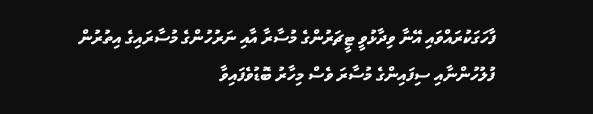ފާހަގަކުރައްވައި އޭނާ ވިދާޅުވީ ޓީޗަރުންގެ މުސާރާ އާއި ނަރުހުންގެ މުސާރައިގެ އިތުރުން ފުލުހުންނާއި ސިފައިންގެ މުސާރަ ވެސް މިހާރު ބޮޑުވެފައިވާ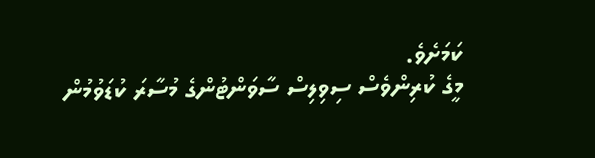ކަމަށެވެ.
މީގެ ކުރިންވެސް ސިވިލިސް ސާވަންޓުންގެ މުސާރަ ކުޑަވުމުން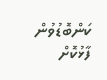ކަންބޮޑުވުން ފާޅުކޮށް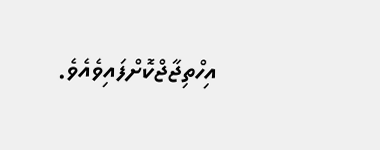އިހްތިޖާޖްކޮށްފައިވެއެވެ.